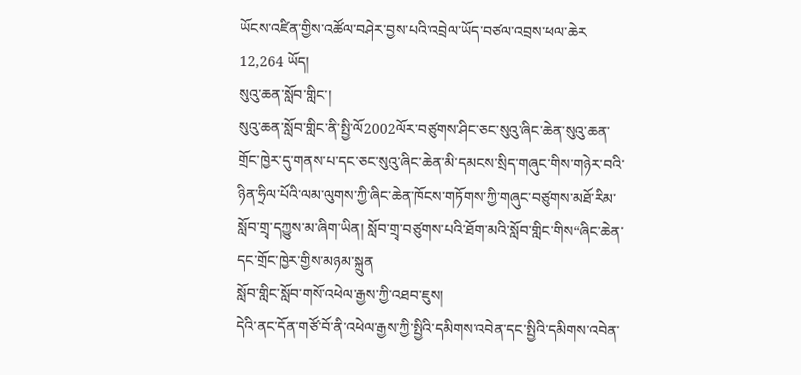ཡོངས་འཛིན་གྱིས་འཚོལ་བཤེར་བྱས་པའི་འབྲེལ་ཡོད་བཙལ་འབྲས་ཕལ་ཆེར 12,264 ཡོད།
སུའུ་ཆན་སློབ་གླིང་།
སུའུ་ཆན་སློབ་གླིང་ནི་སྤྱི་ལོ2002ལོར་བཙུགས་ཤིང་ཅང་སུའུ་ཞིང་ཆེན་སུའུ་ཆན་གྲོང་ཁྱེར་དུ་གནས་པ་དང་ཅང་སུའུ་ཞིང་ཆེན་མི་དམངས་སྲིད་གཞུང་གིས་གཉེར་བའི་ཉིན་ཧྲིལ་པོའི་ལམ་ལུགས་ཀྱི་ཞིང་ཆེན་ཁོངས་གཏོགས་ཀྱི་གཞུང་བཙུགས་མཐོ་རིམ་སློབ་གྲྭ་དཀྱུས་མ་ཞིག་ཡིན། སློབ་གྲྭ་བཙུགས་པའི་ཐོག་མའི་སློབ་གླིང་གིས“ཞིང་ཆེན་དང་གྲོང་ཁྱེར་གྱིས་མཉམ་སྐྲུན
སློབ་གླིང་སློབ་གསོ་འཕེལ་རྒྱས་ཀྱི་འཐབ་ཇུས།
དེའི་ནང་དོན་གཙོ་བོ་ནི་འཕེལ་རྒྱས་ཀྱི་སྤྱིའི་དམིགས་འབེན་དང་སྤྱིའི་དམིགས་འབེན་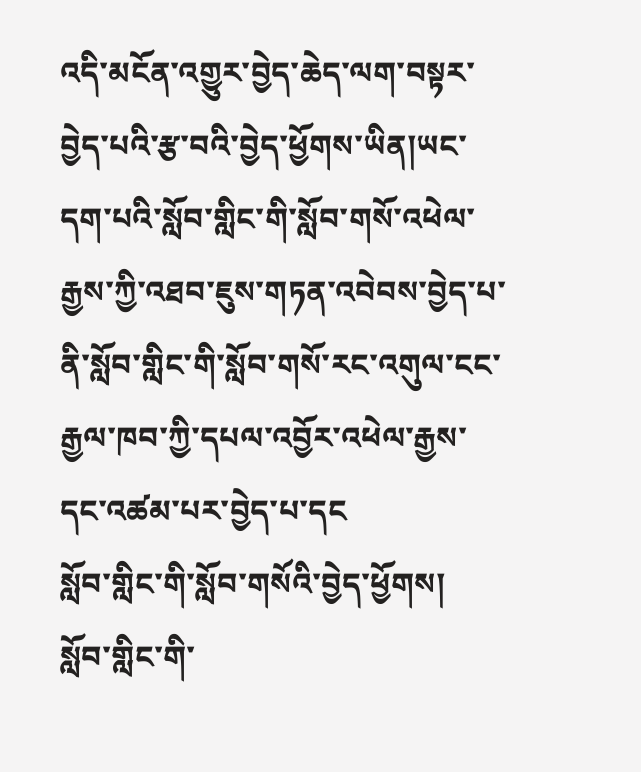འདི་མངོན་འགྱུར་བྱེད་ཆེད་ལག་བསྟར་བྱེད་པའི་རྩ་བའི་བྱེད་ཕྱོགས་ཡིན།ཡང་དག་པའི་སློབ་གླིང་གི་སློབ་གསོ་འཕེལ་རྒྱས་ཀྱི་འཐབ་ཇུས་གཏན་འབེབས་བྱེད་པ་ནི་སློབ་གླིང་གི་སློབ་གསོ་རང་འགུལ་ངང་རྒྱལ་ཁབ་ཀྱི་དཔལ་འབྱོར་འཕེལ་རྒྱས་དང་འཚམ་པར་བྱེད་པ་དང
སློབ་གླིང་གི་སློབ་གསོའི་བྱེད་ཕྱོགས།
སློབ་གླིང་གི་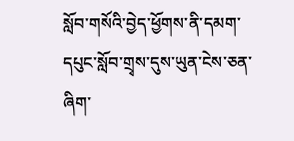སློབ་གསོའི་བྱེད་ཕྱོགས་ནི་དམག་དཔུང་སློབ་གྲྭས་དུས་ཡུན་ངེས་ཅན་ཞིག་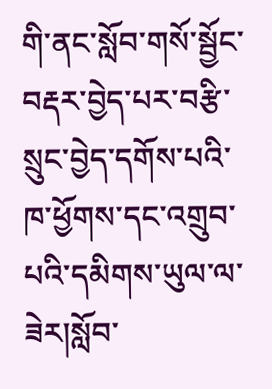གི་ནང་སློབ་གསོ་སྦྱོང་བརྡར་བྱེད་པར་བརྩི་སྲུང་བྱེད་དགོས་པའི་ཁ་ཕྱོགས་དང་འགྲུབ་པའི་དམིགས་ཡུལ་ལ་ཟེར།སློབ་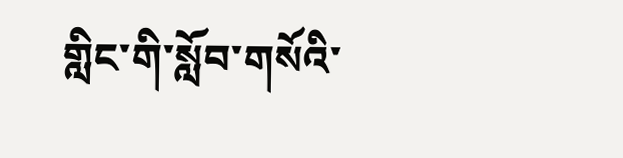གླིང་གི་སློབ་གསོའི་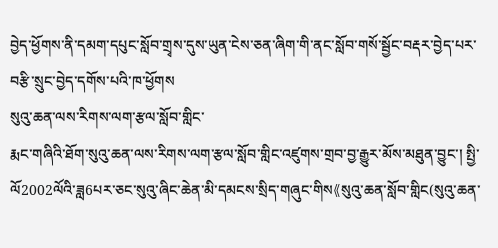བྱེད་ཕྱོགས་ནི་དམག་དཔུང་སློབ་གྲྭས་དུས་ཡུན་ངེས་ཅན་ཞིག་གི་ནང་སློབ་གསོ་སྦྱོང་བརྡར་བྱེད་པར་བརྩི་སྲུང་བྱེད་དགོས་པའི་ཁ་ཕྱོགས
སུའུ་ཆན་ལས་རིགས་ལག་རྩལ་སློབ་གླིང་
རྨང་གཞིའི་ཐོག་སུའུ་ཆན་ལས་རིགས་ལག་རྩལ་སློབ་གླིང་འཛུགས་གྲབ་བྱ་རྒྱུར་མོས་མཐུན་བྱུང་། སྤྱི་ལོ2002ལོའི་ཟླ6པར་ཅང་སུའུ་ཞིང་ཆེན་མི་དམངས་སྲིད་གཞུང་གིས《སུའུ་ཆན་སློབ་གླིང(སུའུ་ཆན་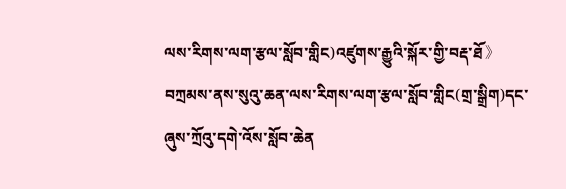ལས་རིགས་ལག་རྩལ་སློབ་གླིང)འཛུགས་རྒྱུའི་སྐོར་གྱི་བརྡ་ཐོ》བཀྲམས་ནས་སུའུ་ཆན་ལས་རིགས་ལག་རྩལ་སློབ་གླིང(གྲ་སྒྲིག)དང་ཞུས་ཀྲོའུ་དགེ་འོས་སློབ་ཆེན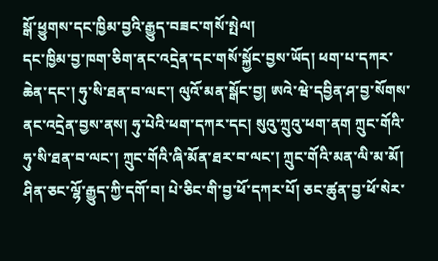སྒོ་ཕྱུགས་དང་ཁྱིམ་བྱའི་རྒྱུད་བཟང་གསོ་སྤེལ།
དང་ཁྱིམ་བྱ་ཁག་ཅིག་ནང་འདྲེན་དང་གསོ་སྐྱོང་བྱས་ཡོད། ཕག་པ་དཀར་ཆེན་དང་། ཧུ་སི་ཐན་བ་ལང་། ལུའོ་མན་སྒོང་བྱ། ཨའེ་ཝེ་དབྱིན་ཤ་བྱ་སོགས་ནང་འདྲེན་བྱས་ནས། ཧུ་པེའི་ཕག་དཀར་དང། སུའུ་ཀྲུའུ་ཕག་ནག ཀྲུང་གོའི་ཧུ་སི་ཐན་བ་ལང་། ཀྲུང་གོའི་ཞི་མོན་ཐར་བ་ལང་། ཀྲུང་གོའི་མན་ལི་མ་མོ། ཤིན་ཅང་ལྷོ་རྒྱུད་ཀྱི་དགོ་བ། པེ་ཅིང་གི་བྱ་ཕོ་དཀར་པོ། ཅང་ཚུན་བྱ་ཕོ་སེར་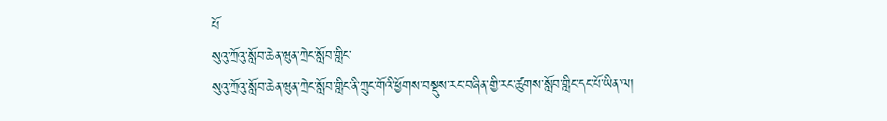པོ
སུའུ་ཀྲོའུ་སློབ་ཆེན་ཝུན་ཀྲེང་སློབ་གླིང་
སུའུ་ཀྲོའུ་སློབ་ཆེན་ཝུན་ཀྲེང་སློབ་གླིང་ནི་ཀྲུང་གོའི་ཕྱོགས་བསྡུས་རང་བཞིན་གྱི་རང་ཚུགས་སློབ་གླིང་དང་པོ་ཡིན་ལ།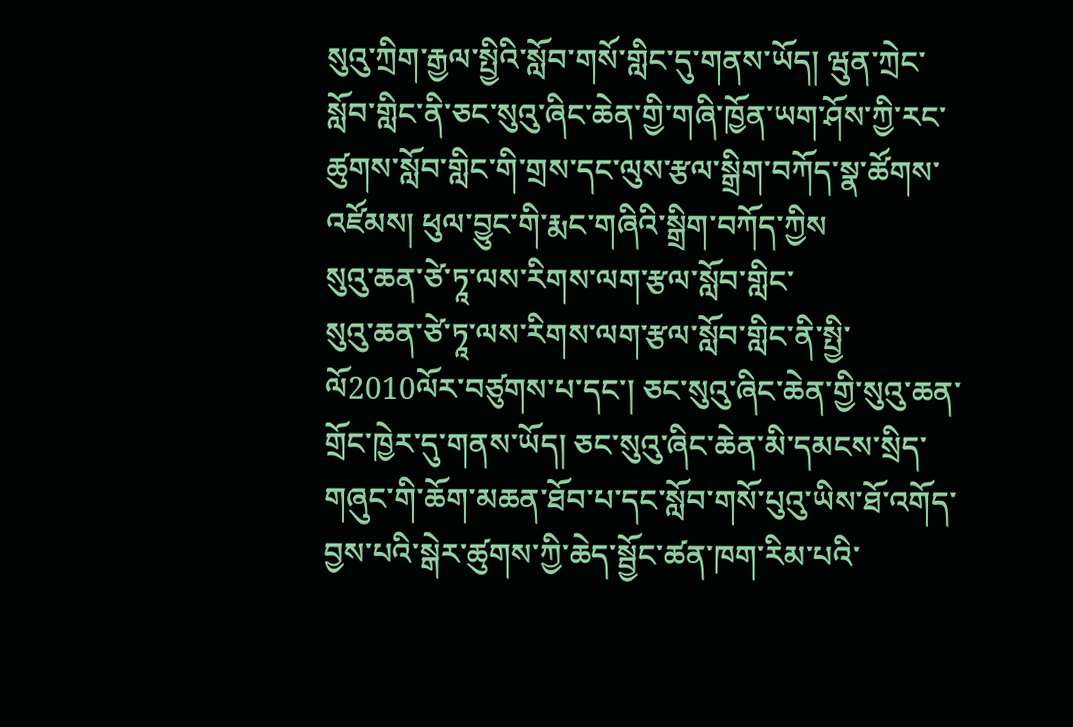སུའུ་ཀྲིག་རྒྱལ་སྤྱིའི་སློབ་གསོ་གླིང་དུ་གནས་ཡོད། ཝུན་ཀྲེང་སློབ་གླིང་ནི་ཅང་སུའུ་ཞིང་ཆེན་གྱི་གཞི་ཁྱོན་ཡག་ཤོས་ཀྱི་རང་ཚུགས་སློབ་གླིང་གི་གྲས་དང་ལུས་རྩལ་སྒྲིག་བཀོད་སྣ་ཚོགས་འཛོམས། ཕུལ་བྱུང་གི་རྨང་གཞིའི་སྒྲིག་བཀོད་ཀྱིས
སུའུ་ཆན་ཙེ་ཏཱ་ལས་རིགས་ལག་རྩལ་སློབ་གླིང་
སུའུ་ཆན་ཙེ་ཏཱ་ལས་རིགས་ལག་རྩལ་སློབ་གླིང་ནི་སྤྱི་ལོ2010ལོར་བཙུགས་པ་དང་། ཅང་སུའུ་ཞིང་ཆེན་གྱི་སུའུ་ཆན་གྲོང་ཁྱེར་དུ་གནས་ཡོད། ཅང་སུའུ་ཞིང་ཆེན་མི་དམངས་སྲིད་གཞུང་གི་ཆོག་མཆན་ཐོབ་པ་དང་སློབ་གསོ་པུའུ་ཡིས་ཐོ་འགོད་བྱས་པའི་སྒེར་ཚུགས་ཀྱི་ཆེད་སྦྱོང་ཚན་ཁག་རིམ་པའི་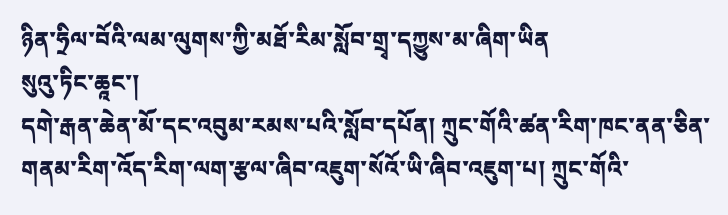ཉིན་ཧྲིལ་བོའི་ལམ་ལུགས་ཀྱི་མཐོ་རིམ་སློབ་གྲྭ་དཀྱུས་མ་ཞིག་ཡིན
སུའུ་ཏིང་ཆཱང་།
དགེ་རྒན་ཆེན་མོ་དང་འབུམ་རམས་པའི་སློབ་དཔོན། ཀྲུང་གོའི་ཚན་རིག་ཁང་ནན་ཅིན་གནམ་རིག་འོད་རིག་ལག་རྩལ་ཞིབ་འཇུག་སོའོ་ཡི་ཞིབ་འཇུག་པ། ཀྲུང་གོའི་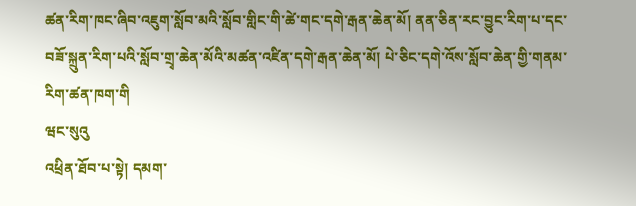ཚན་རིག་ཁང་ཞིབ་འཇུག་སློབ་མའི་སློབ་གླིང་གི་ཚེ་གང་དགེ་རྒན་ཆེན་མོ། ནན་ཅིན་རང་བྱུང་རིག་པ་དང་བཟོ་སྐྲུན་རིག་པའི་སློབ་གྲྭ་ཆེན་མོའི་མཚན་འཛིན་དགེ་རྒན་ཆེན་མོ། པེ་ཅིང་དགེ་འོས་སློབ་ཆེན་གྱི་གནམ་རིག་ཚན་ཁག་གི
ཝང་སུའུ
འཕྲིན་ཐོབ་པ་སྟེ། དམག་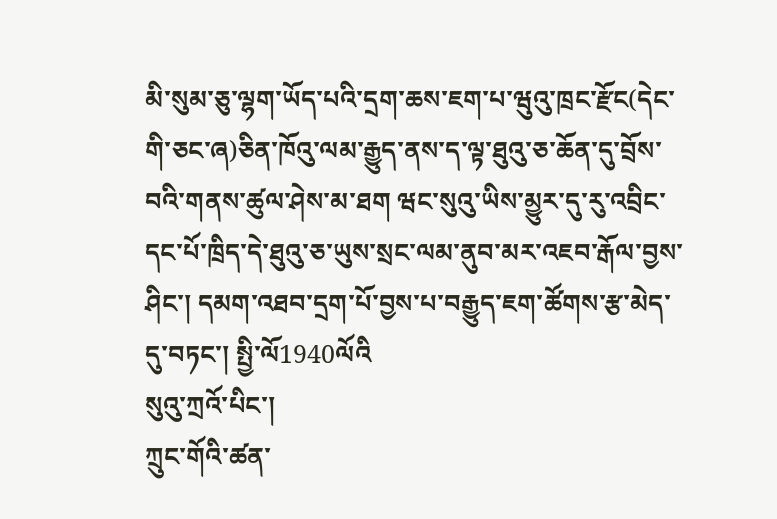མི་སུམ་ཅུ་ལྷག་ཡོད་པའི་དྲག་ཆས་ཇག་པ་ཝུའུ་ཁྲང་རྫོང(དེང་གི་ཅང་ཞ)ཅིན་ཁོའུ་ལམ་རྒྱུད་ནས་ད་ལྟ་ཐུའུ་ཅ་ཆོན་དུ་བྲོས་བའི་གནས་ཚུལ་ཤེས་མ་ཐག ཝང་སུའུ་ཡིས་མྱུར་དུ་རུ་འབྲིང་དང་པོ་ཁྲིད་དེ་ཐུའུ་ཅ་ཡུས་སྲང་ལམ་ནུབ་མར་འཇབ་རྒོལ་བྱས་ཤིང་། དམག་འཐབ་དྲག་པོ་བྱས་པ་བརྒྱུད་ཇག་ཚོགས་རྩ་མེད་དུ་བཏང་། སྤྱི་ལོ1940ལོའི
སུའུ་ཀྲའོ་པིང་།
ཀྲུང་གོའི་ཚན་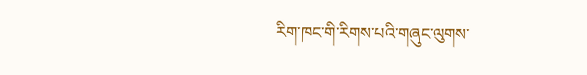རིག་ཁང་གི་རིགས་པའི་གཞུང་ལུགས་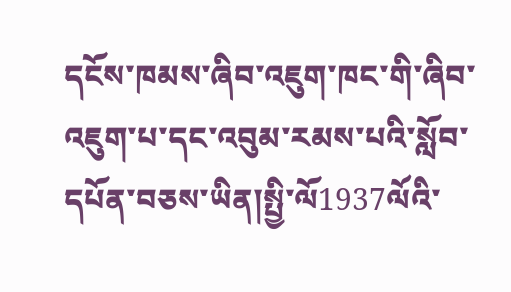དངོས་ཁམས་ཞིབ་འཇུག་ཁང་གི་ཞིབ་འཇུག་པ་དང་འབུམ་རམས་པའི་སློབ་དཔོན་བཅས་ཡིན།སྤྱི་ལོ1937ལོའི་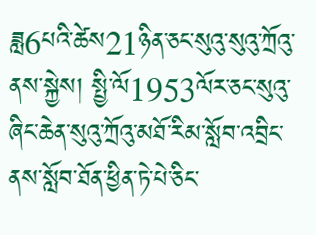ཟླ6པའི་ཚེས21ཉིན་ཅང་སུའུ་སུའུ་ཀྲོའུ་ནས་སྐྱེས། སྤྱི་ལོ1953ལོར་ཅང་སུའུ་ཞིང་ཆེན་སུའུ་ཀྲོའུ་མཐོ་རིམ་སློབ་འབྲིང་ནས་སློབ་ཐོན་ཕྱིན་ཏེ་པེ་ཅིང་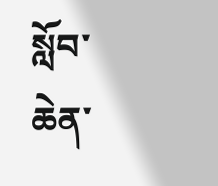སློབ་ཆེན་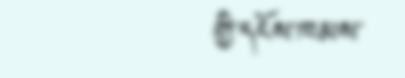གྱི་དངོས་ཁམས་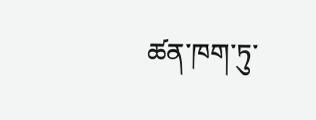ཚན་ཁག་ཏུ་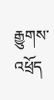རྒྱུགས་འཕྲོད